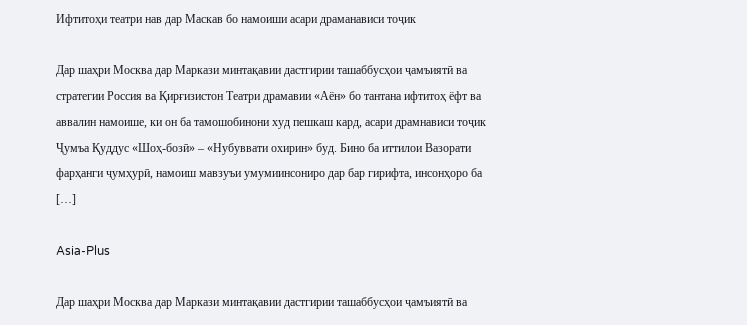Ифтитоҳи театри нав дар Маскав бо намоиши асари драманависи тоҷик

Дар шаҳри Москва дар Маркази минтақавии дастгирии ташаббусҳои ҷамъиятӣ ва стратегии Россия ва Қирғизистон Театри драмавии «Аён» бо тантана ифтитоҳ ёфт ва аввалин намоише, ки он ба тамошобинони худ пешкаш кард, асари драмнависи тоҷик Ҷумъа Қуддус «Шоҳ-бозӣ» – «Нубуввати охирин» буд. Бино ба иттилои Вазорати фарҳанги ҷумҳурӣ, намоиш мавзуъи умумиинсониро дар бар гирифта, инсонҳоро ба […]

Asia-Plus

Дар шаҳри Москва дар Маркази минтақавии дастгирии ташаббусҳои ҷамъиятӣ ва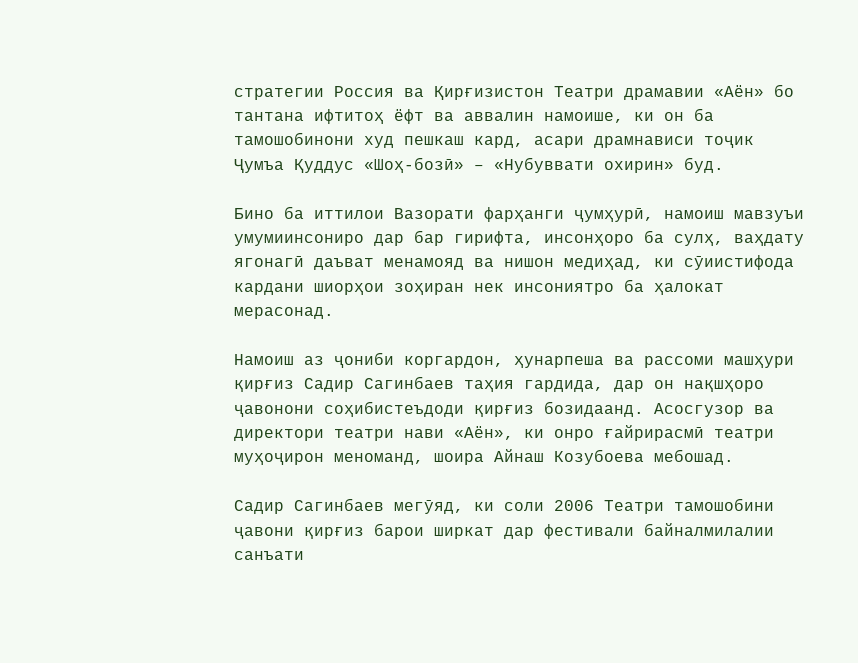стратегии Россия ва Қирғизистон Театри драмавии «Аён» бо тантана ифтитоҳ ёфт ва аввалин намоише, ки он ба тамошобинони худ пешкаш кард, асари драмнависи тоҷик Ҷумъа Қуддус «Шоҳ-бозӣ» – «Нубуввати охирин» буд.

Бино ба иттилои Вазорати фарҳанги ҷумҳурӣ, намоиш мавзуъи умумиинсониро дар бар гирифта, инсонҳоро ба сулҳ, ваҳдату ягонагӣ даъват менамояд ва нишон медиҳад, ки сӯиистифода кардани шиорҳои зоҳиран нек инсониятро ба ҳалокат мерасонад.

Намоиш аз ҷониби коргардон, ҳунарпеша ва рассоми машҳури қирғиз Садир Сагинбаев таҳия гардида, дар он нақшҳоро ҷавонони соҳибистеъдоди қирғиз бозидаанд. Асосгузор ва директори театри нави «Аён», ки онро ғайрирасмӣ театри муҳоҷирон меноманд, шоира Айнаш Козубоева мебошад.

Садир Сагинбаев мегӯяд, ки соли 2006 Театри тамошобини ҷавони қирғиз барои ширкат дар фестивали байналмилалии санъати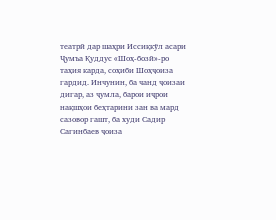театрӣ дар шаҳри Иссиқкўл асари Ҷумъа Қуддус «Шоҳ-бозӣ»-ро таҳия карда, соҳиби Шоҳҷоиза гардид. Инчунин, ба чанд ҷоизаи дигар, аз ҷумла, барои иҷрои нақшҳои беҳтарини зан ва мард сазовор гашт, ба худи Садир Сагинбаев ҷоиза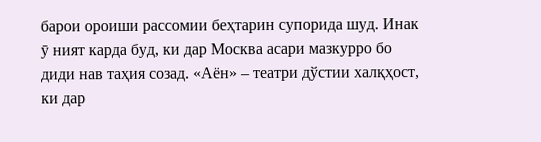барои ороиши рассомии беҳтарин супорида шуд. Инак ӯ ният карда буд, ки дар Москва асари мазкурро бо диди нав таҳия созад. «Аён» – театри дўстии халқҳост, ки дар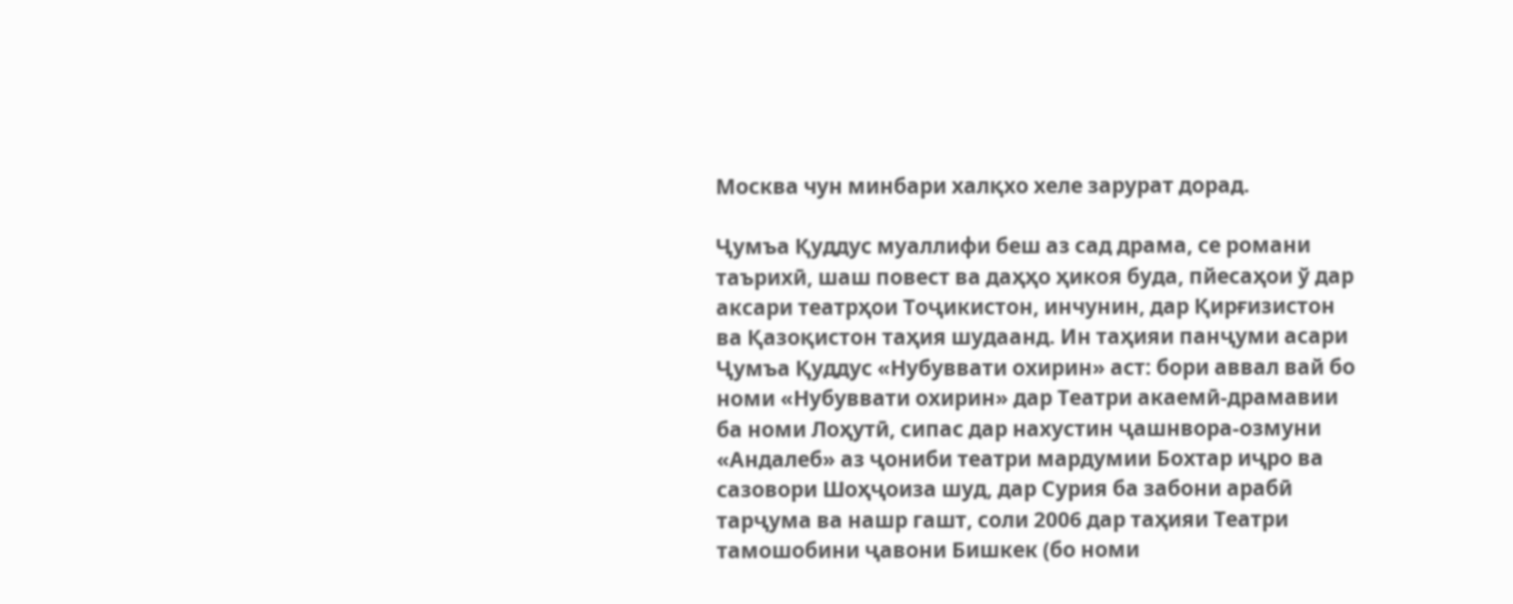Москва чун минбари халқхо хеле зарурат дорад.

Ҷумъа Қуддус муаллифи беш аз сад драма, се романи таърихӣ, шаш повест ва даҳҳо ҳикоя буда, пйесаҳои ў дар аксари театрҳои Тоҷикистон, инчунин, дар Қирғизистон ва Қазоқистон таҳия шудаанд. Ин таҳияи панҷуми асари Ҷумъа Қуддус «Нубуввати охирин» аст: бори аввал вай бо номи «Нубуввати охирин» дар Театри акаемӣ-драмавии ба номи Лоҳутӣ, сипас дар нахустин ҷашнвора-озмуни «Андалеб» аз ҷониби театри мардумии Бохтар иҷро ва сазовори Шоҳҷоиза шуд, дар Сурия ба забони арабӣ тарҷума ва нашр гашт, соли 2006 дар таҳияи Театри тамошобини ҷавони Бишкек (бо номи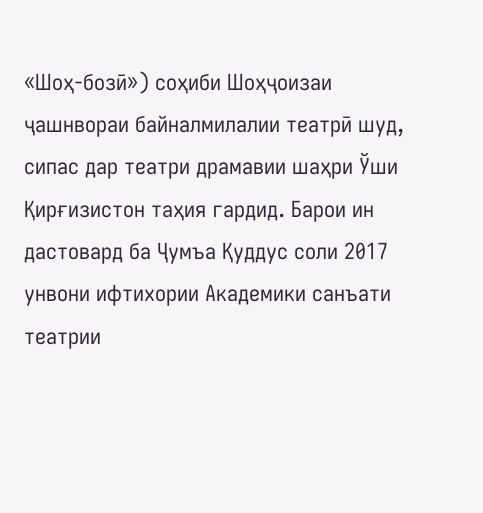«Шоҳ-бозӣ») соҳиби Шоҳҷоизаи ҷашнвораи байналмилалии театрӣ шуд, сипас дар театри драмавии шаҳри Ўши Қирғизистон таҳия гардид. Барои ин дастовард ба Ҷумъа Қуддус соли 2017 унвони ифтихории Академики санъати театрии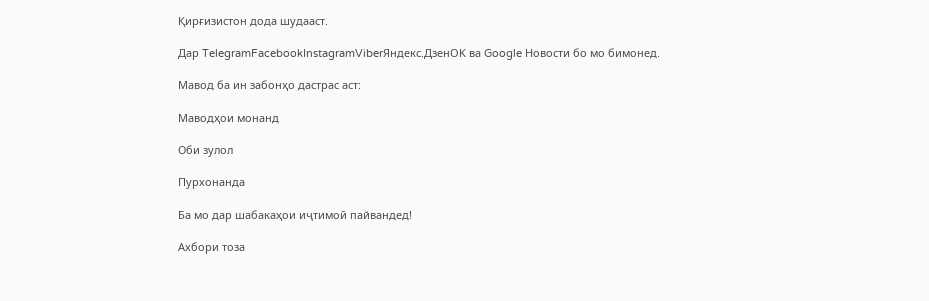Қирғизистон дода шудааст.

Дар TelegramFacebookInstagramViberЯндекс.ДзенOK ва Google Новости бо мо бимонед.

Мавод ба ин забонҳо дастрас аст:

Маводҳои монанд

Оби зулол

Пурхонанда

Ба мо дар шабакаҳои иҷтимоӣ пайвандед!

Ахбори тоза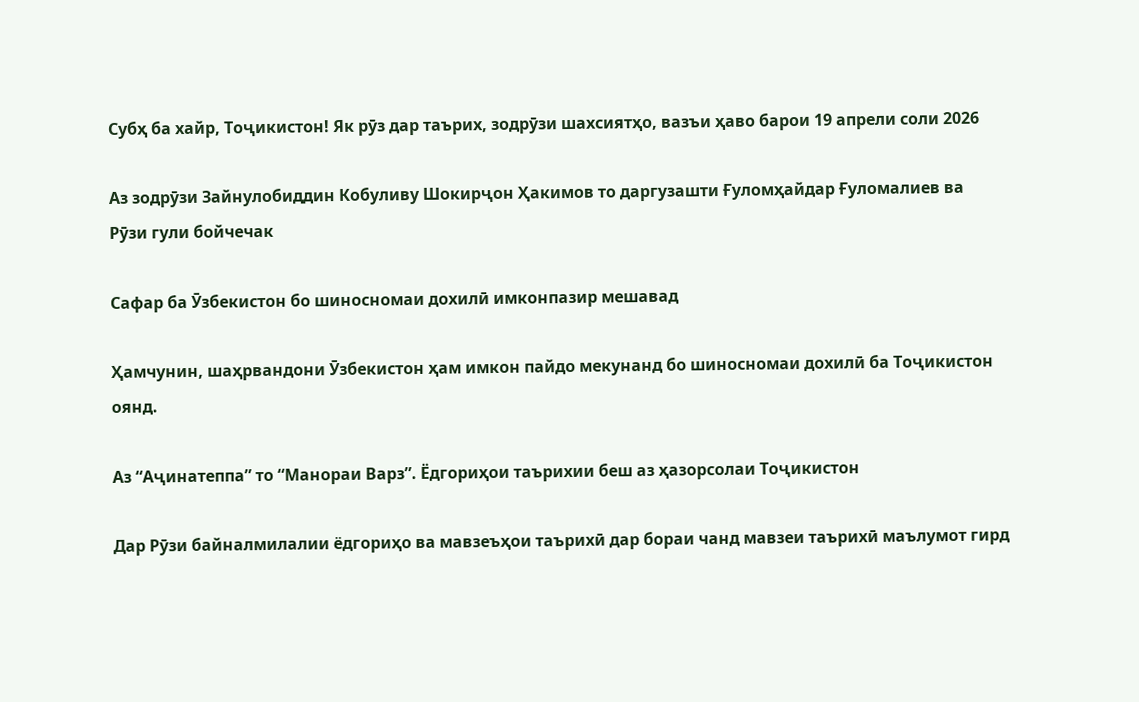Субҳ ба хайр, Тоҷикистон! Як рӯз дар таърих, зодрӯзи шахсиятҳо, вазъи ҳаво барои 19 апрели соли 2026

Аз зодрӯзи Зайнулобиддин Кобуливу Шокирҷон Ҳакимов то даргузашти Ғуломҳайдар Ғуломалиев ва Рӯзи гули бойчечак

Сафар ба Ӯзбекистон бо шиносномаи дохилӣ имконпазир мешавад

Ҳамчунин, шаҳрвандони Ӯзбекистон ҳам имкон пайдо мекунанд бо шиносномаи дохилӣ ба Тоҷикистон оянд.

Аз “Аҷинатеппа” то “Манораи Варз”. Ёдгориҳои таърихии беш аз ҳазорсолаи Тоҷикистон

Дар Рӯзи байналмилалии ёдгориҳо ва мавзеъҳои таърихӣ дар бораи чанд мавзеи таърихӣ маълумот гирд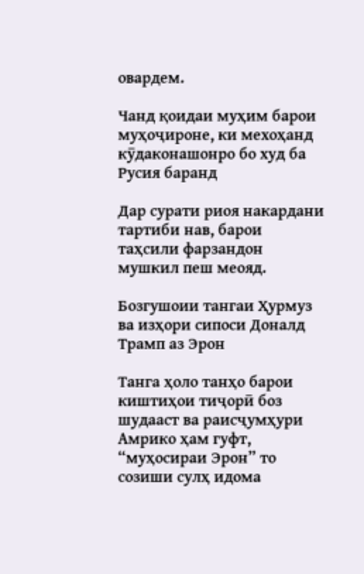овардем.

Чанд қоидаи муҳим барои муҳоҷироне, ки мехоҳанд кӯдаконашонро бо худ ба Русия баранд

Дар сурати риоя накардани тартиби нав, барои таҳсили фарзандон мушкил пеш меояд.

Бозгушоии тангаи Ҳурмуз ва изҳори сипоси Доналд Трамп аз Эрон

Танга ҳоло танҳо барои киштиҳои тиҷорӣ боз шудааст ва раисҷумҳури Амрико ҳам гуфт, “муҳосираи Эрон” то созиши сулҳ идома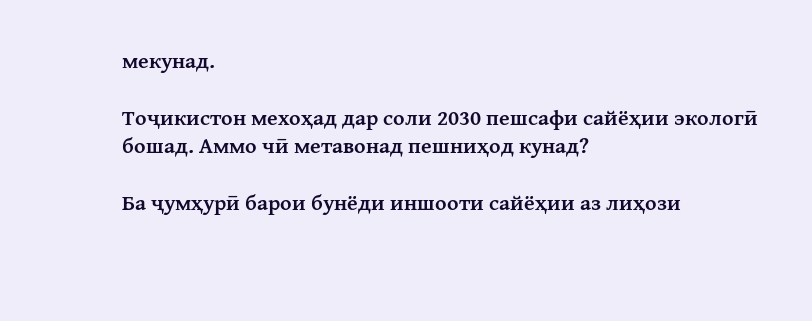мекунад.

Тоҷикистон мехоҳад дар соли 2030 пешсафи сайёҳии экологӣ бошад. Аммо чӣ метавонад пешниҳод кунад?

Ба ҷумҳурӣ барои бунёди иншооти сайёҳии аз лиҳози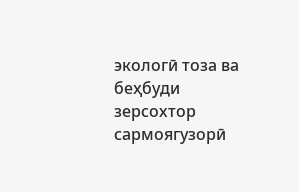экологӣ тоза ва беҳбуди зерсохтор сармоягузорӣ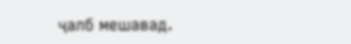ҷалб мешавад.